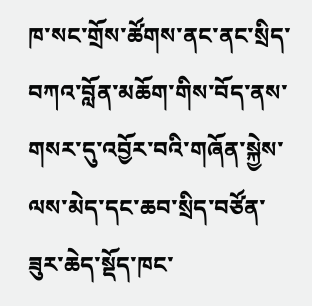ཁ་སང་གྲོས་ཚོགས་ནང་ནང་སྲིད་བཀའ་བློན་མཆོག་གིས་བོད་ནས་གསར་དུ་འབྱོར་བའི་གཞོན་སྐྱེས་ལས་མེད་དང་ཆབ་སྲིད་བཙོན་ཟུར་ཆེད་སྡོད་ཁང་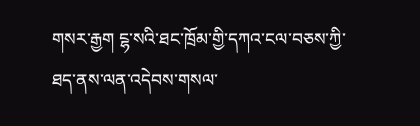གསར་རྒྱག ངྷ་སའི་ཐང་ཁྲོམ་གྱི་དཀའ་ངལ་བཅས་ཀྱི་ཐད་ནས་ལན་འདེབས་གསལ་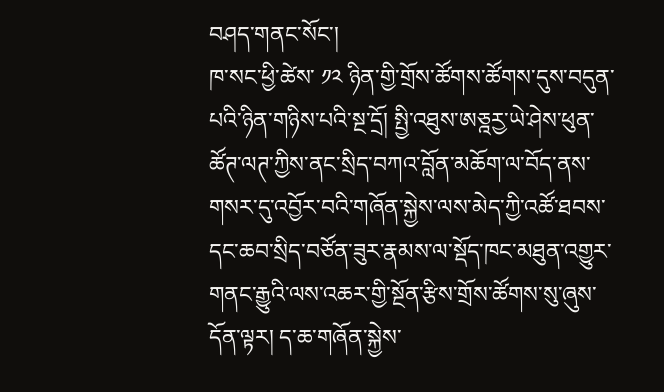བཤད་གནང་སོང་།
ཁ་སང་ཕྱི་ཚེས་ ༡༢ ཉིན་གྱི་གྲོས་ཚོགས་ཚོགས་དུས་བདུན་པའི་ཉིན་གཉིས་པའི་སྔ་དྲོ། སྤྱི་འཐུས་ཨཅྰརྱ་ཡེ་ཤེས་ཕུན་ཚོཊ་ལཊ་ཀྱིས་ནང་སྲིད་བཀའ་བློན་མཆོག་ལ་བོད་ནས་གསར་དུ་འབྱོར་བའི་གཞོན་སྐྱེས་ལས་མེད་ཀྱི་འཚོ་ཐབས་དང་ཆབ་སྲིད་བཙོན་ཟུར་རྣམས་ལ་སྡོད་ཁང་མཐུན་འགྱུར་གནང་རྒྱུའི་ལས་འཆར་གྱི་སྔོན་རྩིས་གྲོས་ཚོགས་སུ་ཞུས་དོན་ལྟར། ད་ཆ་གཞོན་སྐྱེས་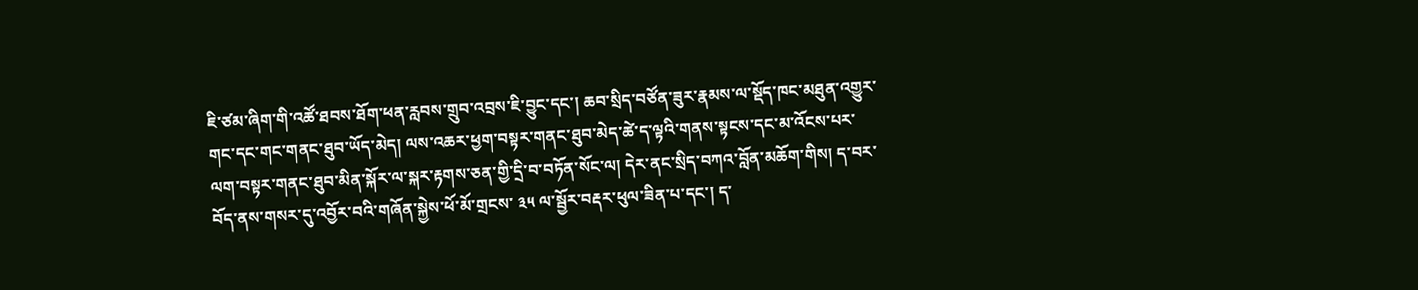ཇི་ཙམ་ཞིག་གི་འཚོ་ཐབས་ཐོག་ཕན་རླབས་གྲུབ་འབྲས་ཇི་བྱུང་དང་། ཆབ་སྲིད་བཙོན་ཟུར་རྣམས་ལ་སྡོད་ཁང་མཐུན་འགྱུར་གང་དང་གང་གནང་ཐུབ་ཡོད་མེད། ལས་འཆར་ཕྱག་བསྟར་གནང་ཐུབ་མེད་ཚེ་ད་ལྟའི་གནས་སྟངས་དང་མ་འོངས་པར་ལག་བསྟར་གནང་ཐུབ་མིན་སྐོར་ལ་སྐར་རྟགས་ཅན་གྱི་དྲི་བ་བཏོན་སོང་ལ། དེར་ནང་སྲིད་བཀའ་བློན་མཆོག་གིས། ད་བར་བོད་ནས་གསར་དུ་འབྱོར་བའི་གཞོན་སྐྱེས་ཕོ་མོ་གྲངས་ ༣༥ ལ་སྦྱོར་བརྡར་ཕུལ་ཟིན་པ་དང་། ད་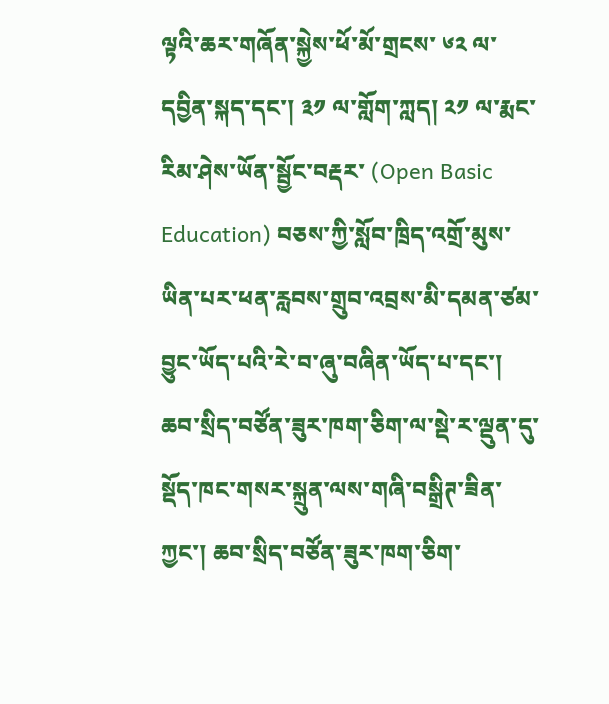ལྟའི་ཆར་གཞོན་སྐྱེས་ཕོ་མོ་གྲངས་ ༦༢ ལ་དབྱིན་སྐད་དང་། ༣༡ ལ་གློག་ཀླད། ༢༡ ལ་རྨང་རིམ་ཤེས་ཡོན་སྦྱོང་བརྡར་ (Open Basic Education) བཅས་ཀྱི་སློབ་ཁྲིད་འགྲོ་མུས་ཡིན་པར་ཕན་རླབས་གྲུབ་འབྲས་མི་དམན་ཙམ་བྱུང་ཡོད་པའི་རེ་བ་ཞུ་བཞིན་ཡོད་པ་དང་། ཆབ་སྲིད་བཙོན་ཟུར་ཁག་ཅིག་ལ་སྡེ་ར་ལྡུན་དུ་སྡོད་ཁང་གསར་སྐྲུན་ལས་གཞི་བསྒྲིཊ་ཟིན་ཀྱང་། ཆབ་སྲིད་བཙོན་ཟུར་ཁག་ཅིག་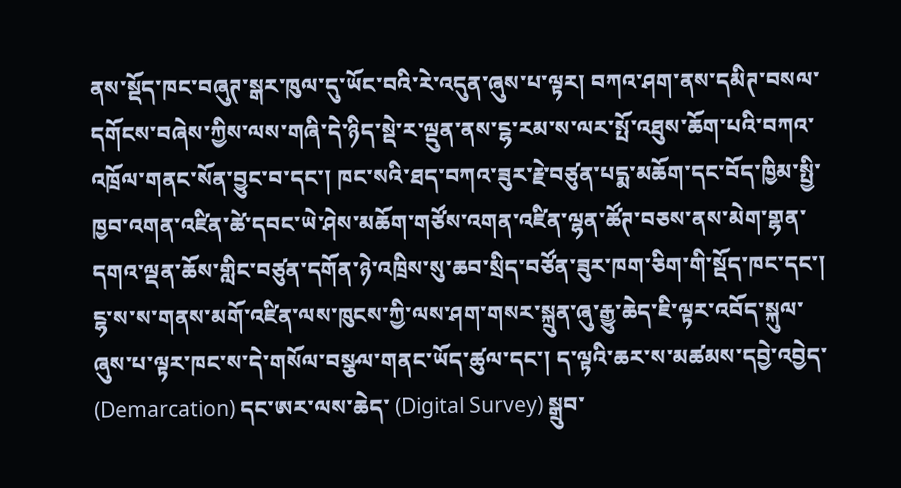ནས་སྡོད་ཁང་བཞུཊ་སྒར་ཁུལ་དུ་ཡོང་བའི་རེ་འདུན་ཞུས་པ་ལྟར། བཀའ་ཤག་ནས་དམིཊ་བསལ་དགོངས་བཞེས་ཀྱིས་ལས་གཞི་དེ་ཉིད་སྡེ་ར་ལྡུན་ནས་ངྷ་རམ་ས་ལར་སྤོ་འཐུས་ཆོག་པའི་བཀའ་འཁྲོལ་གནང་སོན་བྱུང་བ་དང་། ཁང་སའི་ཐད་བཀའ་ཟུར་རྗེ་བཙུན་པདྨ་མཆོག་དང་བོད་ཁྱིམ་སྤྱི་ཁྱབ་འགན་འཛིན་ཚེ་དབང་ཡེ་ཤེས་མཆོག་གཙོས་འགན་འཛིན་ལྷན་ཚོཊ་བཅས་ནས་མེག་གྷན་དགའ་ལྡན་ཆོས་གླིང་བཙུན་དགོན་ཉེ་འཁྲིས་སུ་ཆབ་སྲིད་བཙོན་ཟུར་ཁག་ཅིག་གི་སྡོད་ཁང་དང་། ངྷ་ས་ས་གནས་མགོ་འཛིན་ལས་ཁུངས་ཀྱི་ལས་ཤག་གསར་སྐྲུན་ཞུ་རྒྱུ་ཆེད་ཇི་ལྟར་འབོད་སྐུལ་ཞུས་པ་ལྟར་ཁང་ས་དེ་གསོལ་བསྩལ་གནང་ཡོད་ཚུལ་དང་། ད་ལྟའི་ཆར་ས་མཚམས་དབྱེ་འབྱེད་ (Demarcation) དང་ཨར་ལས་ཆེད་ (Digital Survey) སྒྲུབ་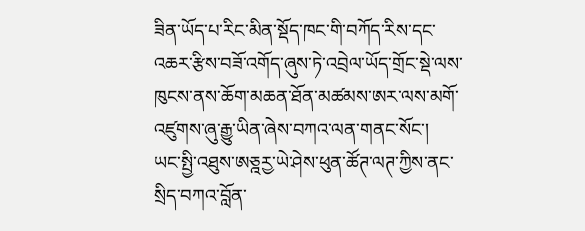ཟིན་ཡོད་པ་རིང་མིན་སྡོད་ཁང་གི་བཀོད་རིས་དང་འཆར་རྩིས་བཟོ་འགོད་ཞུས་ཏེ་འབྲེལ་ཡོད་གྲོང་སྡེ་ལས་ཁུངས་ནས་ཆོག་མཆན་ཐོན་མཚམས་ཨར་ལས་མགོ་འཛུགས་ཞུ་རྒྱུ་ཡིན་ཞེས་བཀའ་ལན་གནང་སོང་།
ཡང་སྤྱི་འཐུས་ཨཅྰརྱ་ཡེ་ཤེས་ཕུན་ཚོཊ་ལཊ་ཀྱིས་ནང་སྲིད་བཀའ་བློན་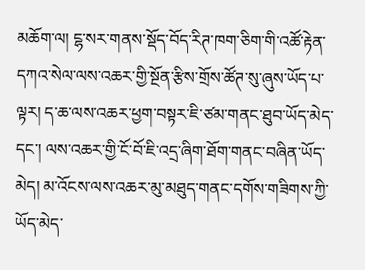མཆོག་ལ། ངྷ་སར་གནས་སྡོད་བོད་རིཊ་ཁག་ཅིག་གི་འཚོ་རྟེན་དཀའ་སེལ་ལས་འཆར་གྱི་སྔོན་རྩིས་གྲོས་ཚོཊ་སུ་ཞུས་ཡོད་པ་ལྟར། ད་ཆ་ལས་འཆར་ཕྱག་བསྟར་ཇི་ཙམ་གནང་ཐུབ་ཡོད་མེད་དང་། ལས་འཆར་གྱི་ངོ་བོ་ཇི་འདྲ་ཞིག་ཐོག་གནང་བཞིན་ཡོད་མེད། མ་འོངས་ལས་འཆར་མུ་མཐུད་གནང་དགོས་གཟིགས་ཀྱི་ཡོད་མེད་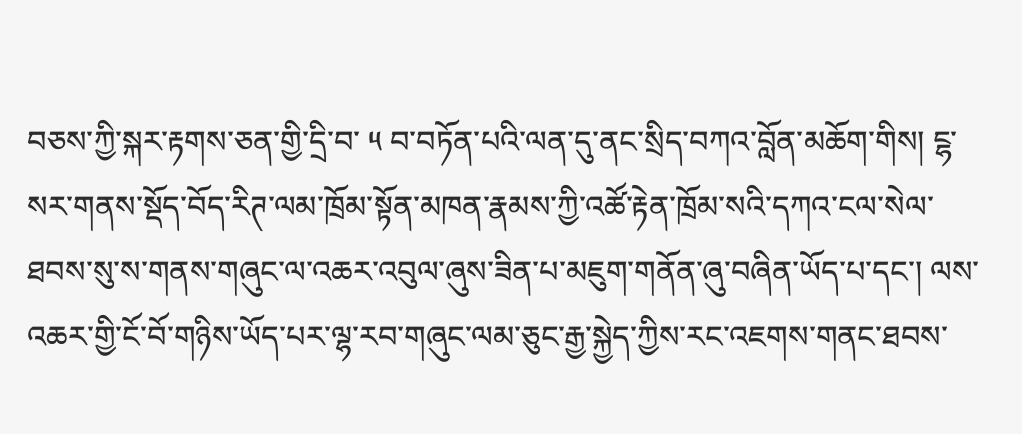བཅས་ཀྱི་སྐར་རྟགས་ཅན་གྱི་དྲི་བ་ ༥ བ་བཏོན་པའི་ལན་དུ་ནང་སྲིད་བཀའ་བློན་མཆོག་གིས། ངྷ་སར་གནས་སྡོད་བོད་རིཊ་ལམ་ཁྲོམ་སྟོན་མཁན་རྣམས་ཀྱི་འཚོ་རྟེན་ཁྲོམ་སའི་དཀའ་ངལ་སེལ་ཐབས་སུ་ས་གནས་གཞུང་ལ་འཆར་འབུལ་ཞུས་ཟིན་པ་མཇུག་གནོན་ཞུ་བཞིན་ཡོད་པ་དང་། ལས་འཆར་གྱི་ངོ་བོ་གཉིས་ཡོད་པར་ལྷ་རབ་གཞུང་ལམ་ཅུང་རྒྱ་སྐྱེད་ཀྱིས་རང་འཇགས་གནང་ཐབས་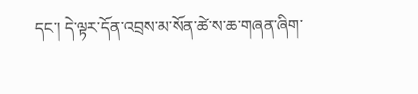དང་། དེ་ལྟར་དོན་འབྲས་མ་སོན་ཚེ་ས་ཆ་གཞན་ཞིག་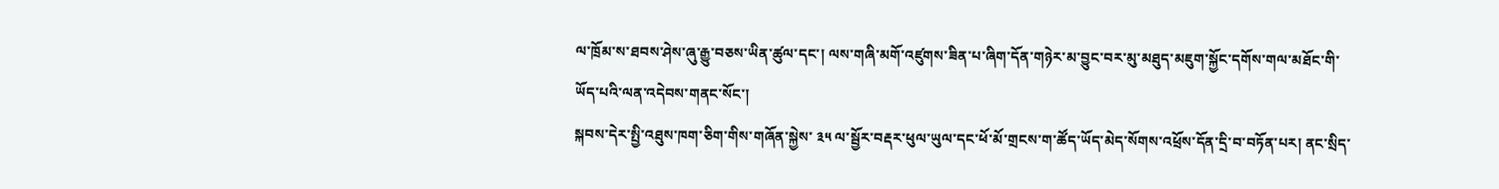ལ་ཁྲོམ་ས་ཐབས་ཤེས་ཞུ་རྒྱུ་བཅས་ཡིན་ཚུལ་དང་། ལས་གཞི་མགོ་འཛུགས་ཟིན་པ་ཞིག་དོན་གཉེར་མ་བྱུང་བར་མུ་མཐུད་མཇུག་སྐྱོང་དགོས་གལ་མཐོང་གི་ཡོད་པའི་ལན་འདེབས་གནང་སོང་།
སྐབས་དེར་སྤྱི་འཐུས་ཁག་ཅིག་གིས་གཞོན་སྐྱེས་ ༣༥ ལ་སྦྱོར་བརྡར་ཕུལ་ཡུལ་དང་ཕོ་མོ་གྲངས་ག་ཚོད་ཡོད་མེད་སོགས་འཕྲོས་དོན་དྲི་བ་བཏོན་པར། ནང་སྲིད་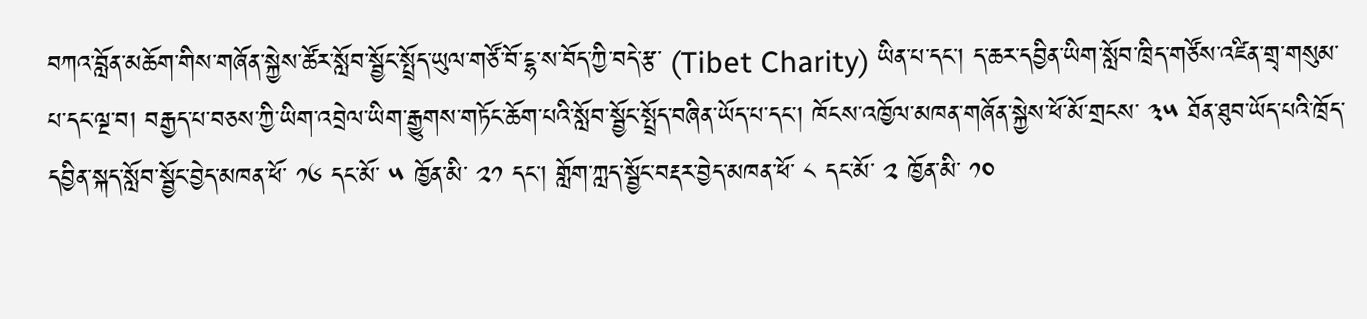བཀའ་བློན་མཆོག་གིས་གཞོན་སྐྱེས་ཚོར་སློབ་སྦྱོང་སྤྲོད་ཡུལ་གཙོ་བོ་ངྷ་ས་བོད་ཀྱི་བདེ་རྩ་ (Tibet Charity) ཡིན་པ་དང་། ད་ཆར་དབྱིན་ཡིག་སློབ་ཁྲིད་གཙོས་འཛིན་གྲྭ་གསུམ་པ་དང་ལྔ་བ། བརྒྱད་པ་བཅས་ཀྱི་ཡིག་འབྲེལ་ཡིག་རྒྱུགས་གཏོང་ཆོག་པའི་སློབ་སྦྱོང་སྤྲོད་བཞིན་ཡོད་པ་དང་། ཁོངས་འཁྱོལ་མཁན་གཞོན་སྐྱེས་ཕོ་མོ་གྲངས་ ༣༥ ཐོན་ཐུབ་ཡོད་པའི་ཁྲོད་དབྱིན་སྐད་སློབ་སྦྱོང་བྱེད་མཁན་ཕོ་ ༡༦ དང་མོ་ ༥ ཁྱོན་མི་ ༢༡ དང་། གློག་ཀླད་སྦྱོང་བརྡར་བྱེད་མཁན་ཕོ་ ༨ དང་མོ་ ༢ ཁྱོན་མི་ ༡༠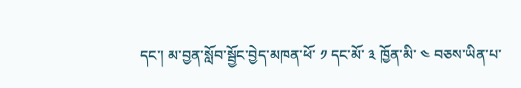དང་། མ་བྱན་སློབ་སྦྱོང་བྱེད་མཁན་ཕོ་ ༡ དང་མོ་ ༣ ཁྱོན་མི་ ༤ བཅས་ཡིན་པ་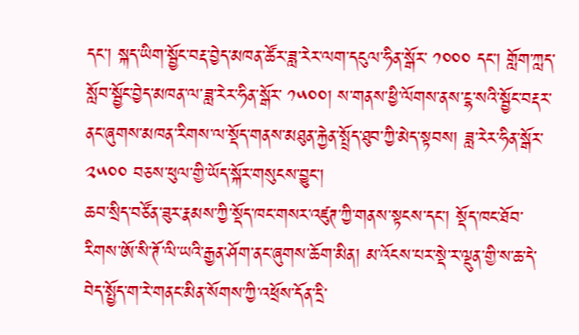དང་། སྐད་ཡིག་སྦྱོང་བརྡ་བྱེད་མཁན་ཚོར་ཟླ་རེར་ལག་དངུལ་ཧིན་སྒོར་ ༡༠༠༠ དང་། གློག་ཀླད་སློབ་སྦྱོང་བྱེད་མཁན་ལ་ཟླ་རེར་ཧིན་སྒོར་ ༡༥༠༠། ས་གནས་ཕྱི་ལོགས་ནས་ངྷ་སའི་སྦྱོང་བརྡར་ནང་ཞུགས་མཁན་རིགས་ལ་སྡོད་གནས་མཐུན་རྐྱེན་སྤྲོད་ཐུབ་ཀྱི་མེད་སྟབས། ཟླ་རེར་ཧིན་སྒོར་ ༢༥༠༠ བཅས་ཕུལ་གྱི་ཡོད་སྐོར་གསུངས་བྱུང་།
ཆབ་སྲིད་བཙོན་ཟུར་རྣམས་ཀྱི་སྡོད་ཁང་གསར་འཛུཊ་ཀྱི་གནས་སྟངས་དང་། སྡོད་ཁང་ཐོབ་རིགས་ཨོ་སི་ཊོ་ལི་ཡའི་རྒྱན་ཤོག་ནང་ཞུགས་ཆོག་མིན། མ་འོངས་པར་སྡེ་ར་ལྡུན་གྱི་ས་ཆ་དེ་བེད་སྤྱོད་ག་རེ་གནང་མིན་སོགས་ཀྱི་འཕྲོས་དོན་དྲི་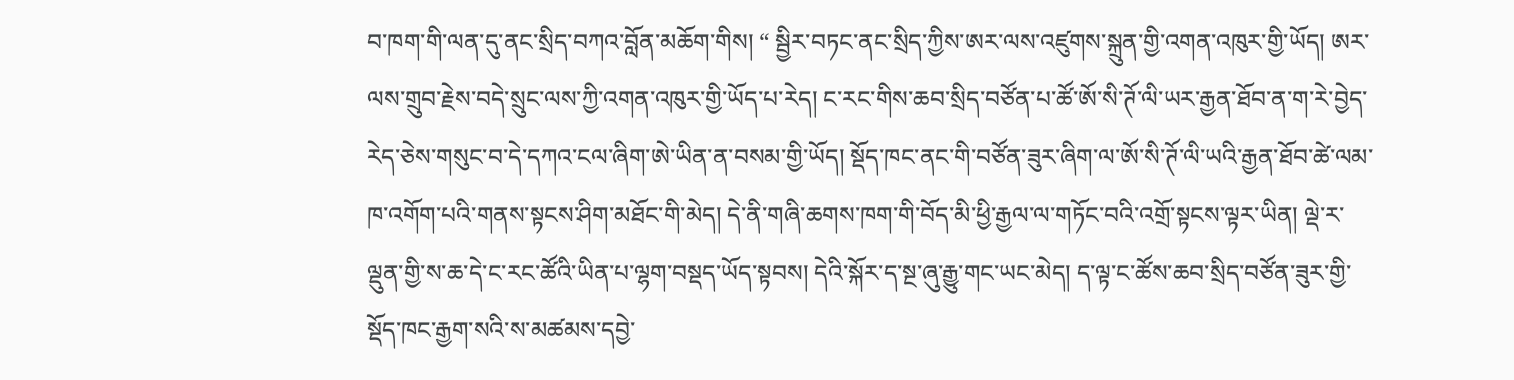བ་ཁག་གི་ལན་དུ་ནང་སྲིད་བཀའ་བློན་མཆོག་གིས། “ སྦྱིར་བཏང་ནང་སྲིད་ཀྱིས་ཨར་ལས་འཛུགས་སྐྲུན་གྱི་འགན་འཁུར་གྱི་ཡོད། ཨར་ལས་གྲུབ་རྗེས་བདེ་སྲུང་ལས་ཀྱི་འགན་འཁུར་གྱི་ཡོད་པ་རེད། ང་རང་གིས་ཆབ་སྲིད་བཙོན་པ་ཚོ་ཨོ་སི་ཊོ་ལི་ཡར་རྒྱན་ཐོབ་ན་ག་རེ་བྱེད་རེད་ཅེས་གསུང་བ་དེ་དཀའ་ངལ་ཞིག་ཨེ་ཡིན་ན་བསམ་གྱི་ཡོད། སྡོད་ཁང་ནང་གི་བཙོན་ཟུར་ཞིག་ལ་ཨོ་སི་ཊོ་ལི་ཡའི་རྒྱན་ཐོབ་ཚེ་ལམ་ཁ་འགོག་པའི་གནས་སྟངས་ཤིག་མཐོང་གི་མེད། དེ་ནི་གཞི་ཆགས་ཁག་གི་བོད་མི་ཕྱི་རྒྱལ་ལ་གཏོང་བའི་འགྲོ་སྟངས་ལྟར་ཡིན། ལྡེ་ར་ལྡུན་གྱི་ས་ཆ་དེ་ང་རང་ཚོའི་ཡིན་པ་ལྷག་བསྡད་ཡོད་སྟབས། དེའི་སྐོར་ད་སྔ་ཞུ་རྒྱུ་གང་ཡང་མེད། ད་ལྟ་ང་ཚོས་ཆབ་སྲིད་བཙོན་ཟུར་གྱི་སྡོད་ཁང་རྒྱག་སའི་ས་མཚམས་དབྱེ་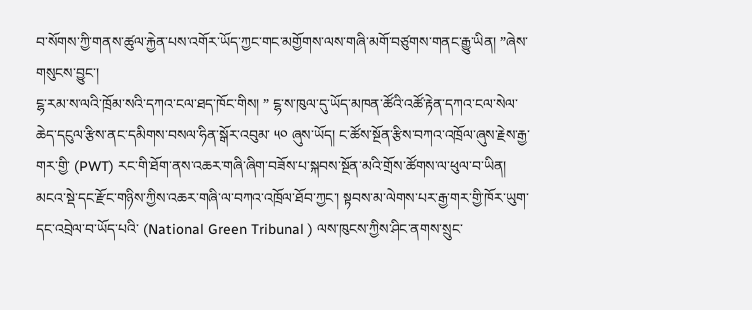བ་སོགས་ཀྱི་གནས་ཚུལ་རྐྱེན་པས་འགོར་ཡོད་ཀྱང་གང་མགྱོགས་ལས་གཞི་མགོ་བཙུགས་གནང་རྒྱུ་ཡིན། ”ཞེས་གསུངས་བྱུང་།
ངྷ་རམ་ས་ལའི་ཁྲོམ་སའི་དཀའ་ངལ་ཐད་ཁོང་གིས། ” ངྷ་ས་ཁུལ་དུ་ཡོད་མཁན་ཚོའི་འཚོ་རྟེན་དཀའ་ངལ་སེལ་ཆེད་དངུལ་རྩིས་ནང་དམིགས་བསལ་ཧིན་སྒོར་འབུམ་ ༥༠ ཞུས་ཡོད། ང་ཚོས་སྔོན་རྩིས་བཀའ་འཁྲོལ་ཞུས་རྗེས་རྒྱ་གར་གྱི་ (PWT) རང་གི་ཐོག་ནས་འཆར་གཞི་ཞིག་བཟོས་པ་སྐབས་སྔོན་མའི་གྲོས་ཚོགས་ལ་ཕུལ་བ་ཡིན། མངའ་སྡེ་དང་རྫོང་གཉིས་ཀྱིས་འཆར་གཞི་ལ་བཀའ་འཁྲོལ་ཐོབ་ཀྱང་། སྟབས་མ་ལེགས་པར་རྒྱ་གར་གྱི་ཁོར་ཡུག་དང་འབྲེལ་བ་ཡོད་པའི་ (National Green Tribunal ) ལས་ཁུངས་ཀྱིས་ཤིང་ནགས་སྲུང་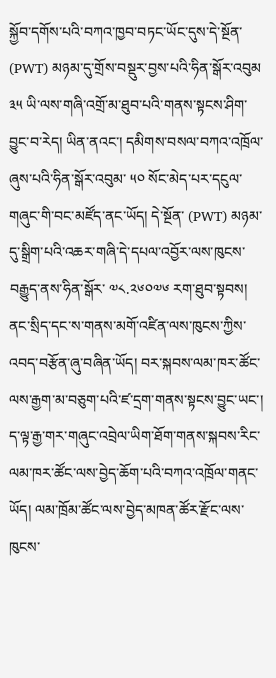སྐྱོབ་དགོས་པའི་བཀའ་ཁྱབ་བཏང་ཡོང་དུས་དེ་སྔོན་ (PWT) མཉམ་དུ་གྲོས་བསྡུར་བྱས་པའི་ཧིན་སྒོར་འབུམ ༣༥ ཡི་ལས་གཞི་འགྲོ་མ་ཐུབ་པའི་གནས་སྟངས་ཤིག་བྱུང་བ་རེད། ཡིན་ནའང་། དམིགས་བསལ་བཀའ་འཁྲོལ་ཞུས་པའི་ཧིན་སྒོར་འབུམ་ ༥༠ སོང་མེད་པར་དངུལ་གཞུང་གི་བང་མཛོད་ནང་ཡོད། དེ་སྔོན་ (PWT) མཉམ་དུ་སྒྲིག་པའི་འཆར་གཞི་དེ་དཔལ་འབྱོར་ལས་ཁུངས་བརྒྱུད་ནས་ཧིན་སྒོར་ ༧༨.༢༦༠༧༦ རག་ཐུབ་སྟབས། ནང་སྲིད་དང་ས་གནས་མགོ་འཛིན་ལས་ཁུངས་ཀྱིས་འབད་བརྩོན་ཞུ་བཞིན་ཡོད། བར་སྐབས་ལམ་ཁར་ཚོང་ལས་རྒྱག་མ་བཅུག་པའི་ཛ་དྲག་གནས་སྟངས་བྱུང་ཡང་། ད་ལྟ་རྒྱ་གར་གཞུང་འབྲེལ་ཡིག་ཐོག་གནས་སྐབས་རིང་ལམ་ཁར་ཚོང་ལས་བྱེད་ཆོག་པའི་བཀའ་འཁྲོལ་གནང་ཡོད། ལམ་ཁྲོམ་ཚོང་ལས་བྱེད་མཁན་ཚོར་རྫོང་ལས་ཁུངས་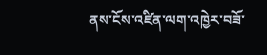ནས་ངོས་འཛིན་ལག་འཁྱེར་བཟོ་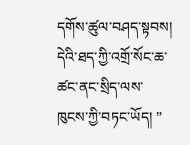དགོས་ཚུལ་བཤད་སྟབས། དེའི་ཐད་ཀྱི་འགྲོ་སོང་ཆ་ཚང་ནང་སྲིད་ལས་ཁུངས་ཀྱི་བཏང་ཡོད། ”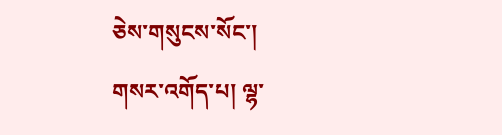ཅེས་གསུངས་སོང་།
གསར་འགོད་པ། ལྷ་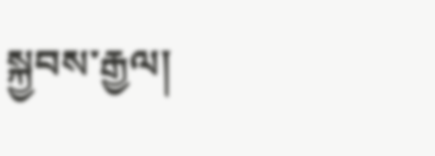སྐྱབས་རྒྱལ།